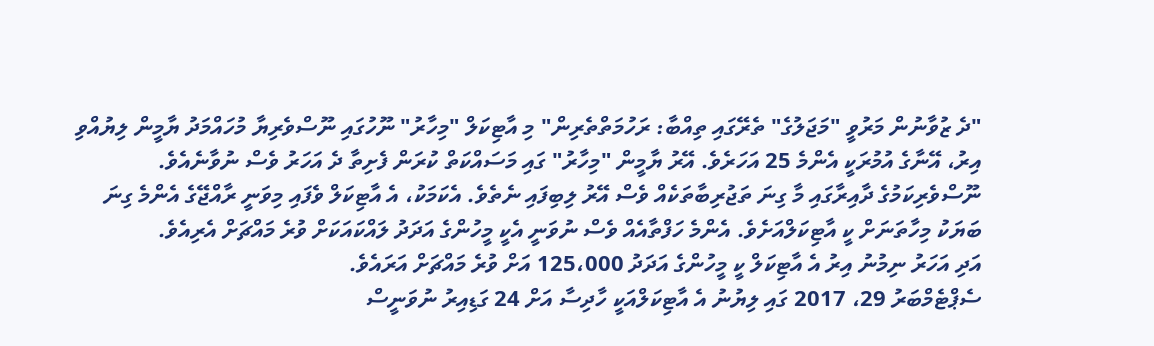"ދެ ޒުވާނުން މަރުވީ "މަޖަލުގެ" ތެރޭގައި ތިއްބާ: ރަހުމަތްތެރިން" މި އާޓިކަލް "މިހާރު" ނޫހުގައި ނޫސްވެރިޔާ މުހައްމަދު ޔާމީން ލިޔުއްވި އިރު، އޭނާގެ އުމުރަކީ އެންމެ 25 އަހަރެވެ. އޭރު ޔާމީން "މިހާރު" ގައި މަސައްކަތް ކުރަން ފެށިތާ ދެ އަހަރު ވެސް ނުވާނެއެވެ. ނޫސްވެރިކަމުގެ ދާއިރާގައި މާ ގިނަ ތަޖުރިބާތަކެއް ވެސް އޭރު ލިބިފައި ނެތެވެ. އެކަމަކު، އެ އާޓިކަލް ވެފައި މިވަނީ ރާއްޖޭގެ އެންމެ ގިނަ ބަޔަކު މިހާތަނަށް ކީ އާޓިކަލްއަށެވެ. އެންމެ ހަފްތާއެއް ވެސް ނުވަނީ އެކީ މީހުންގެ އަދަދު ލައްކައަކަށް ވުރެ މައްޗަށް އެރިއެވެ.
އަދި އަހަރު ނިމުނު އިރު އެ އާޓިކަލް ކީ މީހުންގެ އަދަދު 125،000 އަށް ވުރެ މައްޗަށް އަރައެވެ.
ސެޕްޓެމްބަރު 29، 2017 ގައި ލިޔުނު އެ އާޓިކަލްއަކީ ހާދިސާ އަށް 24 ގަޑިއިރު ނުވަނީސް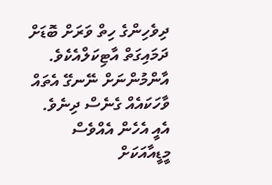ދިވެހިންގެ ހިތް ވަރަށް ބޮޑަށް ދަމައިގަތް އާޓިކަލްއެކެވެ. އާންމުންނަށް ނޭނގޭ އެތައް ވާހަކައެއް ގެނެސް ދިނެވެ. އެއީ އެހެން އެއްވެސް މީޑީއާއަކަށް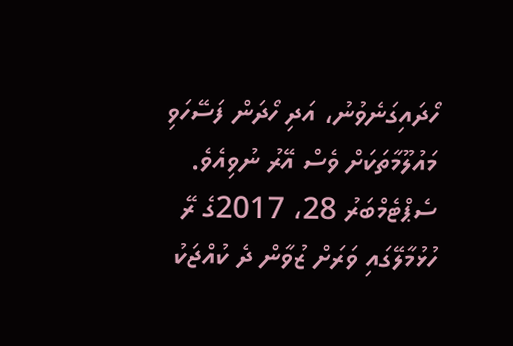ހޯދައިގަނެވުނު، އަދި ހޯދަން ފަސޭހަވި މައުލޫމާތަކަށް ވެސް އޭރު ނުވިއެވެ.
ސެޕްޓެމްބަރު 28، 2017ގެ ރޭ ހުޅުމާލޭގައި ވަރަށް ޒުވާން ދެ ކުއްޖަކު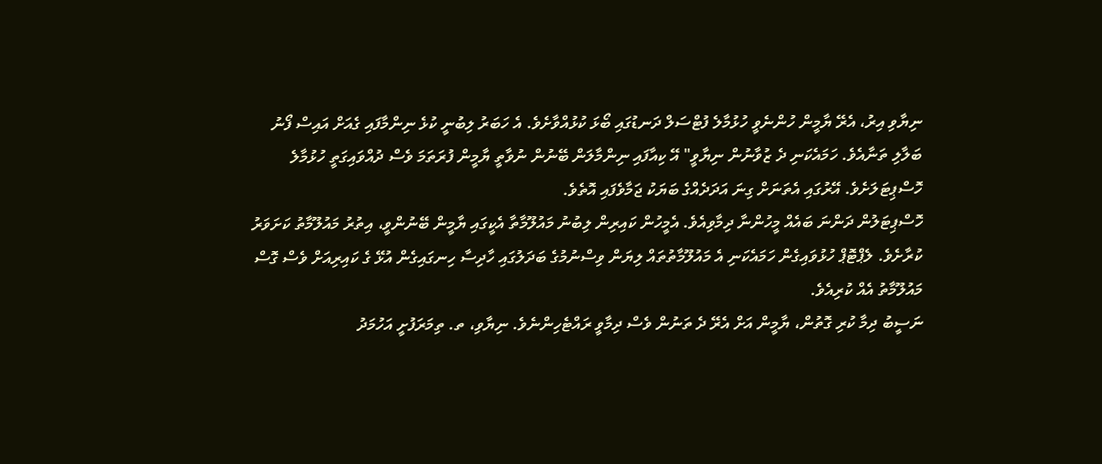ނިޔާވި އިރު، އެރޭ ޔާމީން ހުންނެވީ ހުޅުމާލެ ފުޓްސަލް ދަނޑުގައި ބޯޅަ ކުޅުއްވާށެވެ. އެ ހަބަރު ލިބުނީ ކުޅެ ނިންމާފައި ގެއަށް އައިސް ފޯނު ބަލާލި ތަނާއެވެ. ހަމައެކަނި ދެ ޒުވާނުން ނިޔާވީ" އޭ ކިއާފައި ނިންމާލަން ބޭނުން ނުވާތީ ޔާމީން ފުރަތަމަ ވެސް ދުއްވައިގަތީ ހުޅުމާލެ ހޮސްޕިޓަލަށެވެ. އޭރުގައި އެތަނަށް ގިނަ އަދަދެއްގެ ބަޔަކު ޖަމާވެފައި އޮތެވެ.
ހޮސްޕިޓަލުން ދަންނަ ބައެއް މީހުންނާ ދިމާވިއެވެ. އެމީހުން ކައިރިން ލިބުނު މައުލޫމާތާ އެކީގައި ޔާމީން ބޭނުންވީ، އިތުރު މައުލޫމާތު ކަށަވަރު ކުރާށެވެ. ލެޕްޓޮޕް ހުޅުވައިގެން ހަމައެކަނި އެ މައުލޫމާތުތައް ލިޔަން ވިސްނުމުގެ ބަދަލުގައި ހާދިސާ ހިނގައިގެން އުޅޭ ގެ ކައިރިއަށް ވެސް ގޮސް މައުލޫމާތު އެއް ކުރިއެވެ.
ނަސީބު ދިމާ ކުރި ގޮތުން، ޔާމީން އަށް އެރޭ ދެ ތަނުން ވެސް ދިމާވީ ރައްޓެހިންނެވެ. ނިޔާވި، ތ. ތިމަރަފުށީ އަހުމަދު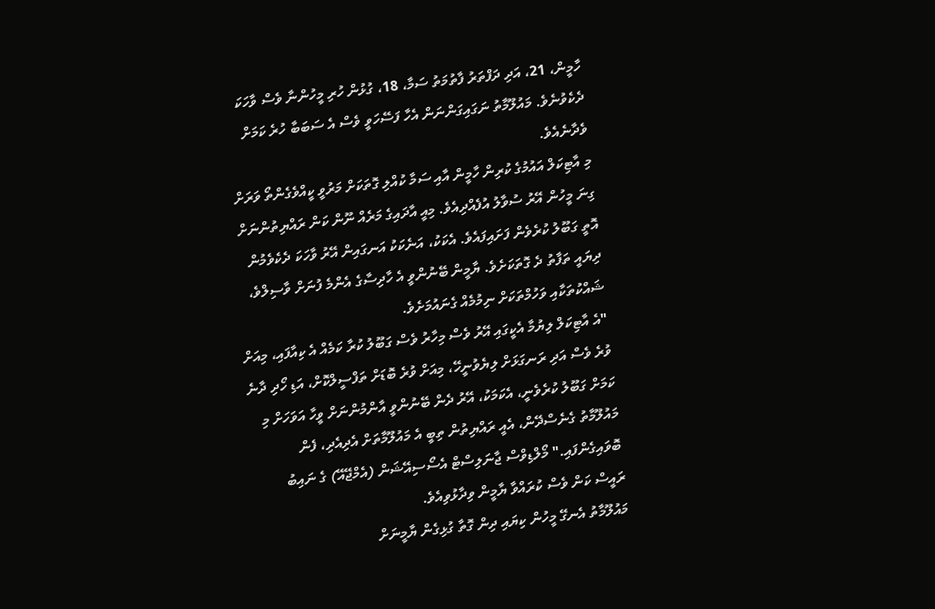ހާމީން، 21، އަދި ދަފްތަރު ފާތުމަތު ސަމާ، 18، ގުޅުން ހުރި މީހުންނާ ވެސް ވާހަކަ ދެކެވުނެވެ. މައުލޫމާތު ނަގައިގަންނަން އެހާ ފަސޭހަވީ ވެސް އެ ސަބަބާ ހުރެ ކަމަށް ވެދާނެއެވެ.
މި އާޓިކަލް އައުމުގެ ކުރިން ހާމީން އާއި ސަމާ ކުއްލި ގޮތަކަށް މަރުވީ ކީއްވެގެންތޯ ވަރަށް ގިނަ މީހުން އޭރު ސުވާލު އުފެއްދިއެވެ. މިއީ އާދައިގެ މަރެއް ނޫން ކަން ރައްޔިތުންނަށް އޮތީ ގަބޫލު ކުރެވެން ފަށައިފައެވެ. އެކަކު، އަނެކަކު އަނގައިން އޭރު ވާހަކަ ދެކެވެމުން ދިޔައީ ތަފާތު ދެ ގޮތަކަށެވެ. ޔާމީން ބޭނުންވީ އެ ހާދިސާގެ އެންމެ ފުނަށް ވާސިލްވެ، ޝައްކުތަކާއި ވަހުމްތަކަށް ނިމުމެއް ގެނައުމަށެވެ.
"އެ އާޓިކަލް ލިޔުމާ އެކީގައި އޭރު ވެސް މިހާރު ވެސް ގަބޫލު ކުރާ ކަމެއް އެ ކިއާފައި، މިއަށް ވުރެ ވެސް އަދި ރަނގަޅަށް ލިޔެވުނީހޭ، މިއަށް ވުރެ ބޮޑަށް ތަފްސީލްކޮށް، އަޑި ހޯދި ދާނެ ކަމަށް ގަބޫލު ކުރެވެނީ، އެކަމަކު، އޭރު ދެން ބޭނުންވީ އާންމުންނަށް ވީހާ އަވަހަށް މި މައުލޫމާތު ގެނެސްދޭން، އެއީ ރައްޔިތުން ތިބީ އެ މައުލޫމާތަށް އެދިއެދި، ފެން ބޮވައިގެންފައި." މޯލްޑިވްސް ޖާނަލިސްޓް އެސޯސިއޭޝަން (އެމްޖޭއޭ) ގެ ނައިބު ރައީސް ކަން ވެސް ކުރައްވާ ޔާމީން ވިދާޅުވިއެވެ.
މައުލޫމާތު އެނގޭ މީހުން ކިޔައި ދިން ގޮތާ ގުޅިގެން ޔާމީނަށް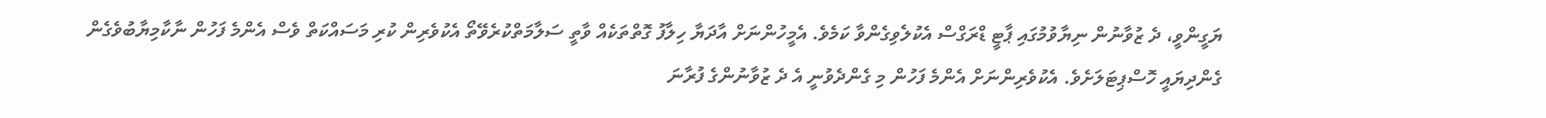ޔަގީންވީ، ދެ ޒުވާނުން ނިޔާވުމުގައި ޕާޓީ ޑްރަގްސް އެކުލެވިގެންވާ ކަމެވެ. އެމީހުންނަށް އާދަޔާ ހިލާފު ގޮތްތަކެއް ވާތީ ސަލާމަތްކުރެވޭތޯ އެކުވެރިން ކުރި މަސައްކަތް ވެސް އެންމެ ފަހުން ނާކާމިޔާބުވެގެން ގެންދިޔައީ ހޮސްޕިޓަލަށެވެ. އެކުވެރިންނަށް އެންމެ ފަހުން މި ގެންދެވުނީ އެ ދެ ޒުވާނުންގެ ފުރާނަ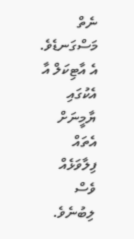ނެތް މަސްގަނޑެވެ.
އެ އާޓިކަލް އާ އެކުގައި ޔާމީނަށް އެތައް ފިލާވަޅެއް ވެސް ލިބުނެވެ.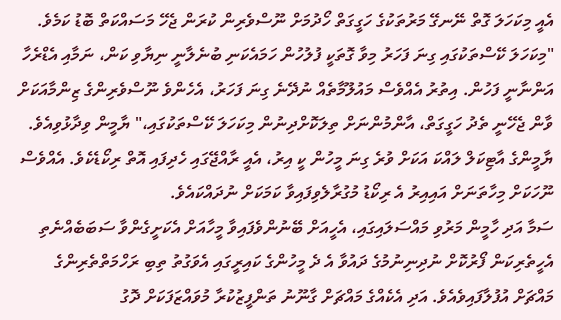އެއީ މިކަހަލަ ގޮތް ނޭނގޭ މަރުތަކުގެ ހަގީގަތް ހޯދުމަށް ނޫސްވެރިން ކުރަން ޖެހޭ މަސައްކަތް ބޮޑު ކަމެވެ.
"މިކަހަލަ ކޭސްތަކުގައި ގިނަ ފަހަރު މިވާ ގޮތަކީ ފުލުހުން ހަމައެކަނި ބުނެލާނީ ނިޔާވި ކަން، ނަމާއި އެޑްރެހާ އަންނާނީ ފަހުން. އިތުރު އެއްވެސް މައުލޫމާތެއް ނުދޭނެ ގިނަ ފަހަރު، އެހެންވެ ނޫސްވެރިންގެ ޒިންމާއަކަށް ވާން ޖެހޭނީ ތެދު ހަގީގަތް، އާންމުންނަށް ތިލަކޮށްދިނުން މިކަހަލަ ކޭސްތަކުގައި،" ޔާމީން ވިދާޅުވިއެވެ.
ޔާމީންގެ އާޓިކަލް ލައްކަ އަކަށް ވުރެ ގިނަ މީހުން ކީ އިރު، އެއީ ރާއްޖޭގައި ހެދިފައި އޮތް ރިކޯޑެކެވެ. އެއްވެސް ނޫހަކަށް މިހާތަނަށް އައިއިރު އެ ރިކޯޑު މުގުރާލެވިފައިވާ ކަމަކަށް ނުދައްކައެވެ.
ސަމާ އަދި ހާމީން މަރުވި މައްސަލައިގައި، އެހީއަށް ބޭނުންވެފައިވާ މީހާއަށް އެކަށީގެންވާ ސަބަބެއްނެތި އެހީތެރިކަން ފޯރުކޮށް ނުދިނިނުމުގެ ދައުވާ އެ ދެ މީހުންގެ ކައިރީގައި އެވަގުތު ތިބި ރަހްމަތްތެރިންގެ މައްޗަށް އުފުލާފައިވެއެވެ. އަދި އެކެއްގެ މައްޗަށް ގާނޫނު ތަންފީޒުކުރާ މުވައްޒަފަކަށް ދޮގު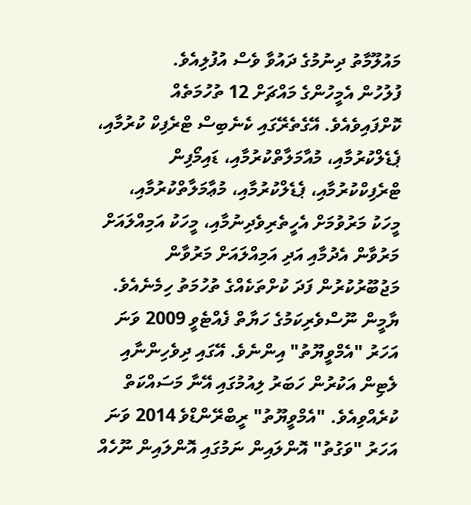މައުލޫމާތު ދިނުމުގެ ދައުވާ ވެސް އުފުލިއެވެ.
ފުލުހުން އެމީހުންގެ މައްޗަށް 12 ތުހުމަތެއް ކޮށްފައިވެއެވެ. އޭގެތެރޭގައި ކެނެބިސް ޓްރެފިކް ކުރުމާއި، ޕެޑެލްކުރުމާއި، މުއާމަލާތްކުރުމާއި، ޑައިމޯފިން ޓްރެފިކްކުރުމާއި، ޕެޑެލްކުރުމާއި، މުޢާމަލާތްކުރުމާއި، މީހަކު މަރުވުމަށް އެހީތެރިވެދިނުމާއި، މީހަކު އަމިއްލައަށް މަރުވާން އެދުމާއި އަދި އަމިއްލައަށް މަރުވާން މަޖުބޫރުކުރުން ފަދަ ކުށްތަކެއްގެ ތުހުމަތު ހިމެނެއެވެ.
ޔާމީން ނޫސްވެރިކަމުގެ ހަޔާތް ފެއްޓެވީ 2009 ވަނަ އަހަރު "އެމްވީޔޫތު" އިންނެވެ. އޭގައި ދިވެހިންނާއި ލެޓިން އަކުރުން ހަބަރު ލިއުމުގައި އޭނާ މަސައްކަތް ކުރެއްވިއެވެ. "އެމްވީޔޫތު" ރީބްރޭންޑްވެ 2014 ވަނަ އަހަރު "ވަގުތު" އޮންލައިން ނަމުގައި އޮންލައިން ނޫހެއް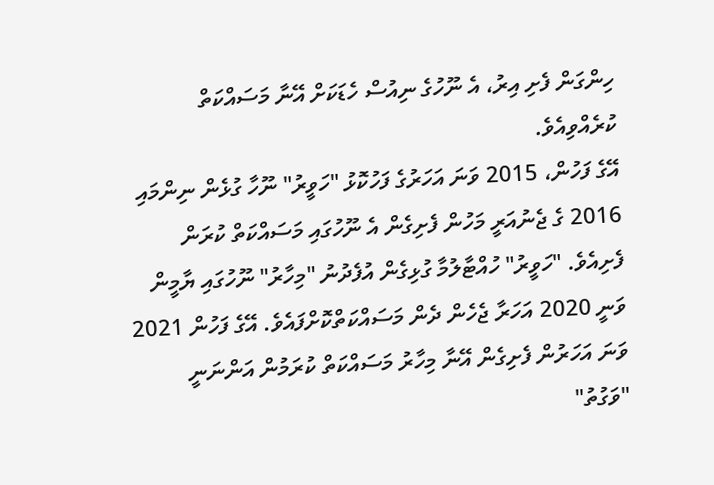ހިންގަން ފެށި އިރު، އެ ނޫހުގެ ނިއުސް ހެޑަކަށް އޭނާ މަސައްކަތް ކުރެއްވިއެވެ.
އޭގެ ފަހުން، 2015 ވަނަ އަހަރުގެ ފަހުކޮޅު "ހަވީރު" ނޫހާ ގުޅެން ނިންމައި 2016 ގެ ޖެނުއަރީ މަހުން ފެށިގެން އެ ނޫހުގައި މަސައްކަތް ކުރަން ފެށިއެވެ. "ހަވީރު" ހުއްޓާލުމާ ގުޅިގެން އުފެދުނު "މިހާރު" ނޫހުގައި ޔާމީން ވަނީ 2020 އަހަރާ ޖެހެން ދެން މަސައްކަތްކޮށްފައެވެ. އޭގެ ފަހުން 2021 ވަނަ އަހަރުން ފެށިގެން އޭނާ މިހާރު މަސައްކަތް ކުރަމުން އަންނަނީ "ވަގުތު"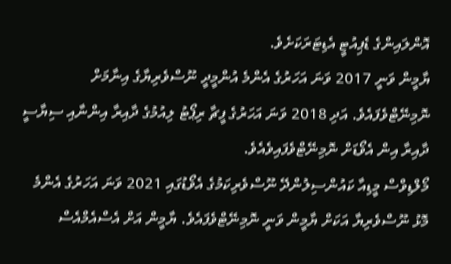އޮންލައިންގެ ޑެޕިއުޓީ އެޑިޓަރަކަށެވެ.
ޔާމީން ވަނީ 2017 ވަނަ އަހަރުގެ އެންމެ އުންމީދީ ނޫސްވެރިޔާގެ އިނާމަށް ނޮމިނޭޓްވެފައެވެ. އަދި 2018 ވަނަ އަހަރުގެ ފީޗާ ރިޕޯޓު ލިއުމުގެ ދާއިރާ އިންނާއި ސިޔާސީ ދާއިރާ އިން އެވޯޑަށް ނޮމިނޭޓްވެފައިވެއެވެ.
މޯލްޑިވްސް މީޑިއާ ކައުންސިލުންދޭ ނޫސްވެރިކަމުގެ އެވޯޑުގައި 2021 ވަނަ އަހަރުގެ އެންމެ މޮޅު ނޫސްވެރިޔާ އަކަށް ޔާމީން ވަނީ ނޮމިނޭޓްވެފައެވެ. ޔާމީން އަށް އެސްއެމްއެސް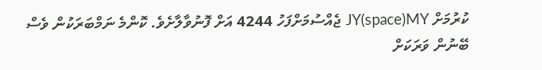ކުރުމަށް JY(space)MY ޖެއްސުމަށްފަހު 4244 އަށް ފޮނުވާލާށެވެ. ކޮންމެ ނަމްބަރަކުން ވެސް ބޭނުން ވަރަކަށް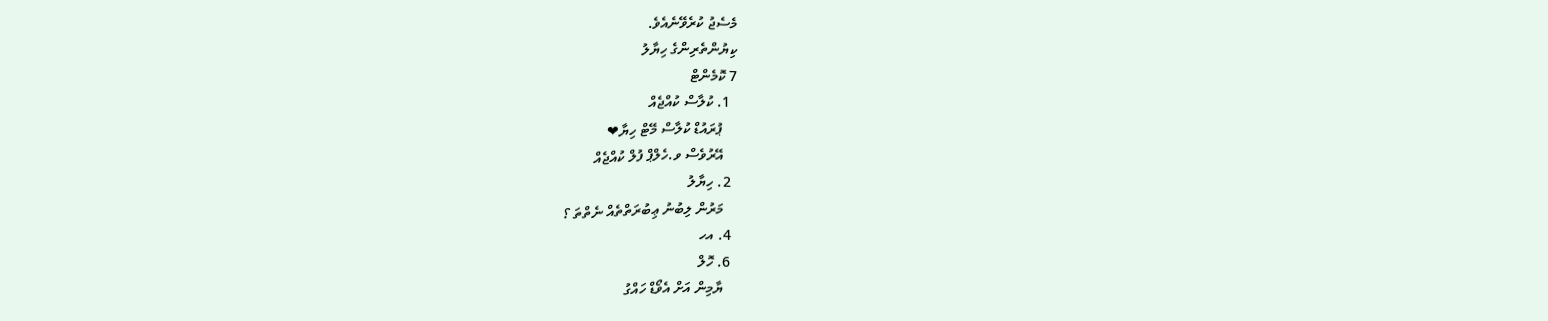މެސެޖު ކުރެވޭނެއެވެ.
ކިޔުންތެރިންގެ ހިޔާލު
7 ކޮމެންޓް
  1. ކުލާސް ކުއްޖެއް
    ޕުރައުޑް ކުލާސް މޭޓް ހިޔާ❤
    އޭރުވެސް ވ.ހެލްޕް ފުލް ކުއްޖެއް
  2. ހިޔާލު
    މަރުން ލިބުނު ޢިބުރަތްތެއް ނެތްތަ ؟
  4. އހ
  6. ހޮލް
    ޔާމިން އަށް އެވޯޑް ހައްގު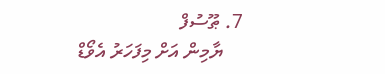7. ޠޫސުފް
    ޔާމިން އަށް މިފަހަރު އެވޯޑް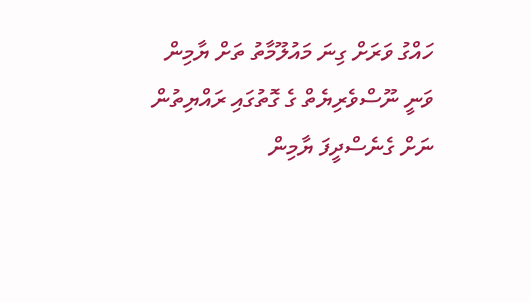ހައްގު ވަރަށް ގިނަ މައުލޫމާތު ތަށް ޔާމިން ވަނީ ނޫސްވެރިޔެތް ގެ ގޮތުގައި ރައްޔިތުން ނަށް ގެނެސްދީފަ ޔާމިން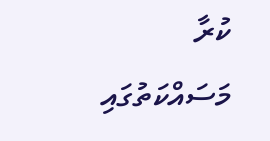ކުރާ މަސައްކަތުގައި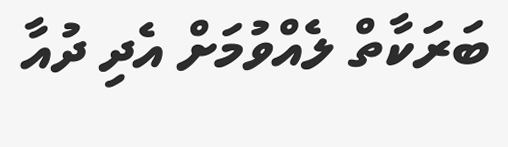ބަރަކާތް ލެއްވުމަށް އެދި ދުއާ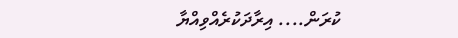ކުރަން.... އިރާދަކުރެއްވިއްޔާ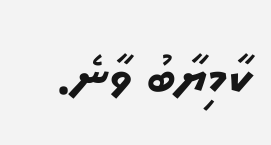ކާމިޔާބު ވާނެ.